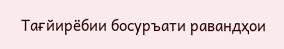Тағйирёбии босуръати равандҳои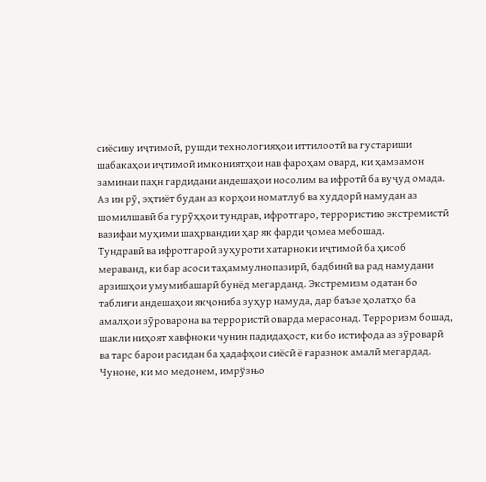сиёсиву иҷтимоӣ, рушди технологияҳои иттилоотӣ ва густариши шабакаҳои иҷтимоӣ имкониятҳои нав фароҳам овард, ки ҳамзамон заминаи паҳн гардидани андешаҳои носолим ва ифротӣ ба вуҷуд омада. Аз ин рӯ, эҳтиёт будан аз корҳои номатлуб ва худдорӣ намудан аз шомилшавӣ ба гурӯҳҳои тундрав, ифротгаро, террористию экстремистӣ вазифаи муҳими шаҳрвандии ҳар як фарди ҷомеа мебошад.
Тундравӣ ва ифротгароӣ зуҳуроти хатарноки иҷтимоӣ ба ҳисоб мераванд, ки бар асоси таҳаммулнопазирӣ, бадбинӣ ва рад намудани арзишҳои умумибашарӣ бунёд мегарданд. Экстремизм одатан бо таблиғи андешаҳои якҷониба зуҳур намуда, дар баъзе ҳолатҳо ба амалҳои зӯроварона ва террористӣ оварда мерасонад. Терроризм бошад, шакли ниҳоят хавфноки чунин падидаҳост, ки бо истифода аз зӯроварӣ ва тарс барои расидан ба ҳадафҳои сиёсӣ ё ғаразнок амалӣ мегардад. Чуноне, ки мо медонем, имрўзњо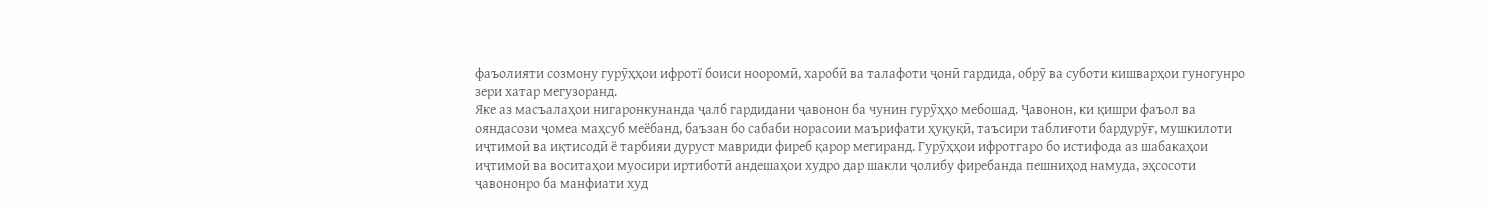фаъолияти созмону гурӯҳҳои ифротї боиси нооромӣ, харобӣ ва талафоти ҷонӣ гардида, обрӯ ва суботи кишварҳои гуногунро зери хатар мегузоранд.
Яке аз масъалаҳои нигаронкунанда ҷалб гардидани ҷавонон ба чунин гурӯҳҳо мебошад. Ҷавонон, ки қишри фаъол ва ояндасози ҷомеа маҳсуб меёбанд, баъзан бо сабаби норасоии маърифати ҳуқуқӣ, таъсири таблиғоти бардурӯғ, мушкилоти иҷтимоӣ ва иқтисодӣ ё тарбияи дуруст мавриди фиреб қарор мегиранд. Гурӯҳҳои ифротгаро бо истифода аз шабакаҳои иҷтимоӣ ва воситаҳои муосири иртиботӣ андешаҳои худро дар шакли ҷолибу фиребанда пешниҳод намуда, эҳсосоти ҷавононро ба манфиати худ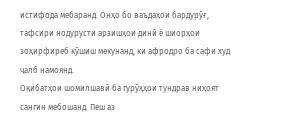истифода мебаранд. Онҳо бо ваъдаҳои бардурӯғ, тафсири нодурусти арзишҳои динӣ ё шиорҳои зоҳирфиреб кӯшиш мекунанд, ки афродро ба сафи худ ҷалб намоянд.
Оқибатҳои шомилшавӣ ба гурӯҳҳои тундрав ниҳоят сангин мебошанд. Пеш аз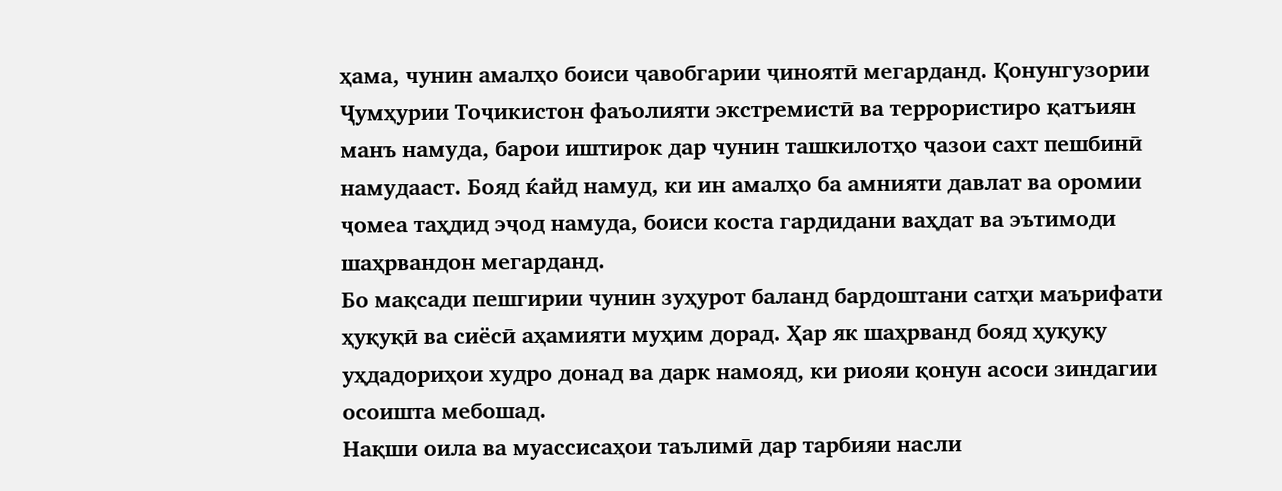ҳама, чунин амалҳо боиси ҷавобгарии ҷиноятӣ мегарданд. Қонунгузории Ҷумҳурии Тоҷикистон фаъолияти экстремистӣ ва террористиро қатъиян манъ намуда, барои иштирок дар чунин ташкилотҳо ҷазои сахт пешбинӣ намудааст. Бояд ќайд намуд, ки ин амалҳо ба амнияти давлат ва оромии ҷомеа таҳдид эҷод намуда, боиси коста гардидани ваҳдат ва эътимоди шаҳрвандон мегарданд.
Бо мақсади пешгирии чунин зуҳурот баланд бардоштани сатҳи маърифати ҳуқуқӣ ва сиёсӣ аҳамияти муҳим дорад. Ҳар як шаҳрванд бояд ҳуқуқу уҳдадориҳои худро донад ва дарк намояд, ки риояи қонун асоси зиндагии осоишта мебошад.
Нақши оила ва муассисаҳои таълимӣ дар тарбияи насли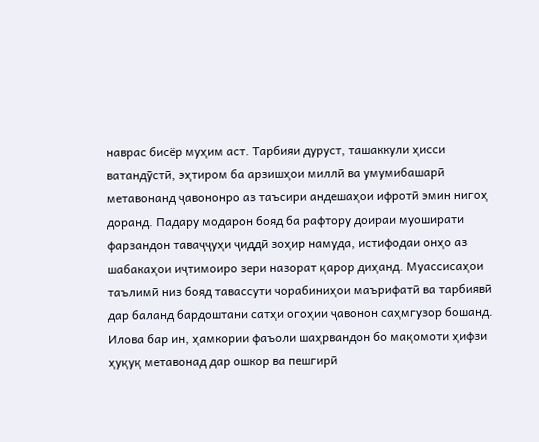наврас бисёр муҳим аст. Тарбияи дуруст, ташаккули ҳисси ватандӯстӣ, эҳтиром ба арзишҳои миллӣ ва умумибашарӣ метавонанд ҷавононро аз таъсири андешаҳои ифротӣ эмин нигоҳ доранд. Падару модарон бояд ба рафтору доираи муоширати фарзандон таваҷҷуҳи ҷиддӣ зоҳир намуда, истифодаи онҳо аз шабакаҳои иҷтимоиро зери назорат қарор диҳанд. Муассисаҳои таълимӣ низ бояд тавассути чорабиниҳои маърифатӣ ва тарбиявӣ дар баланд бардоштани сатҳи огоҳии ҷавонон саҳмгузор бошанд.
Илова бар ин, ҳамкории фаъоли шаҳрвандон бо мақомоти ҳифзи ҳуқуқ метавонад дар ошкор ва пешгирӣ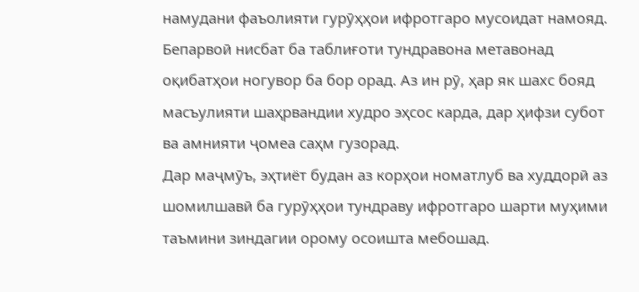намудани фаъолияти гурӯҳҳои ифротгаро мусоидат намояд. Бепарвоӣ нисбат ба таблиғоти тундравона метавонад оқибатҳои ногувор ба бор орад. Аз ин рӯ, ҳар як шахс бояд масъулияти шаҳрвандии худро эҳсос карда, дар ҳифзи субот ва амнияти ҷомеа саҳм гузорад.
Дар маҷмӯъ, эҳтиёт будан аз корҳои номатлуб ва худдорӣ аз шомилшавӣ ба гурӯҳҳои тундраву ифротгаро шарти муҳими таъмини зиндагии орому осоишта мебошад.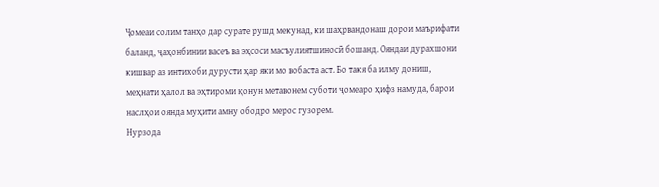Ҷомеаи солим танҳо дар сурате рушд мекунад, ки шаҳрвандонаш дорои маърифати баланд, ҷаҳонбинии васеъ ва эҳсоси масъулиятшиносӣ бошанд. Ояндаи дурахшони кишвар аз интихоби дурусти ҳар яки мо вобаста аст. Бо такя ба илму дониш, меҳнати ҳалол ва эҳтироми қонун метавонем суботи ҷомеаро ҳифз намуда, барои наслҳои оянда муҳити амну ободро мерос гузорем.
Нурзода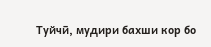Туйчӣ, мудири бахши кор бо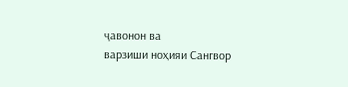ҷавонон ва
варзиши ноҳияи Сангвор